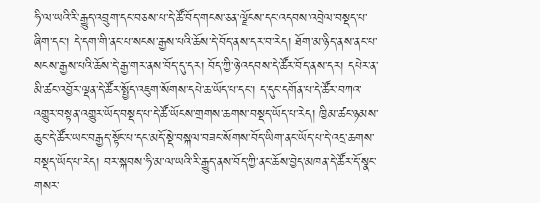ཧི་ལ་ཡའི་རི་རྒྱུད་འབྲུག་དང་བཅས་པ་དེ་ཚོ་བོད་གངས་ཅན་ལྗོངས་དང་འདབས་འབྲེལ་བསྡད་པ་ཞིག་དང་། དེ་དག་གི་ནང་པ་སངས་རྒྱས་པའི་ཆོས་དེ་བོད་ནས་དར་བ་རེད། ཐོག་མ་ཉིད་ནས་ནང་པ་སངས་རྒྱས་པའི་ཆོས་དེ་རྒྱ་གར་ནས་བོད་དུ་དར། བོད་ཀྱི་ཉེ་འདབས་དེ་ཚོར་བོད་ནས་དར། དཔེར་ན་མི་ཚང་འབྱོར་ལྡན་དེ་ཚོར་སྤྱོད་འཇུག་སོགས་དཔེ་ཆ་ཡོད་པ་དང་། ད་དུང་དགོན་པ་དེ་ཚོར་བཀའ་འགྱུར་བསྟན་འགྱུར་ཡོད་བསྡད་པ་དེ་ཚོ་ཡོངས་གྲགས་ཆགས་བསྡད་ཡོད་པ་རེད། ཁྱིམ་ཚང་ཉམས་ཆུང་དེ་ཚོར་ཡང་བརྒྱད་སྟོང་པ་དང་མདོ་སྡེ་བསྐལ་བཟང་སོགས་བོད་ཡིག་ནང་ཡོད་པ་དེ་འདྲ་ཆགས་བསྡད་ཡོད་པ་རེད། བར་སྐབས་ཧི་མ་ལ་ཡའི་རི་རྒྱུད་ནས་བོད་ཀྱི་ནང་ཆོས་བྱེད་མཁན་དེ་ཚོར་དོ་སྣང་གསར་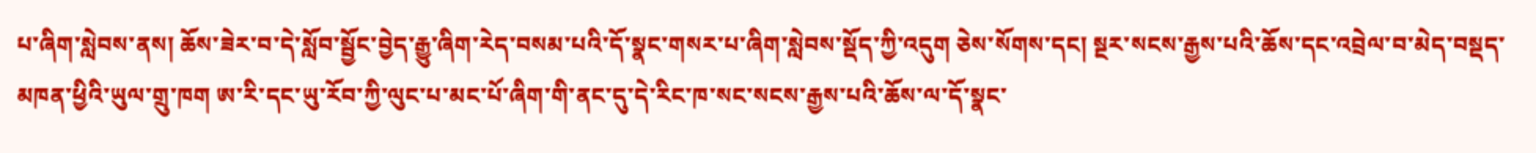པ་ཞིག་སླེབས་ནས། ཆོས་ཟེར་བ་དེ་སློབ་སྦྱོང་བྱེད་རྒྱུ་ཞིག་རེད་བསམ་པའི་དོ་སྣང་གསར་པ་ཞིག་སླེབས་སྡོད་ཀྱི་འདུག ཅེས་སོགས་དང། སྔར་སངས་རྒྱས་པའི་ཆོས་དང་འབྲེལ་བ་མེད་བསྡད་མཁན་ཕྱིའི་ཡུལ་གྲུ་ཁག ཨ་རི་དང་ཡུ་རོབ་ཀྱི་ལུང་པ་མང་པོ་ཞིག་གི་ནང་དུ་དེ་རིང་ཁ་སང་སངས་རྒྱས་པའི་ཆོས་ལ་དོ་སྣང་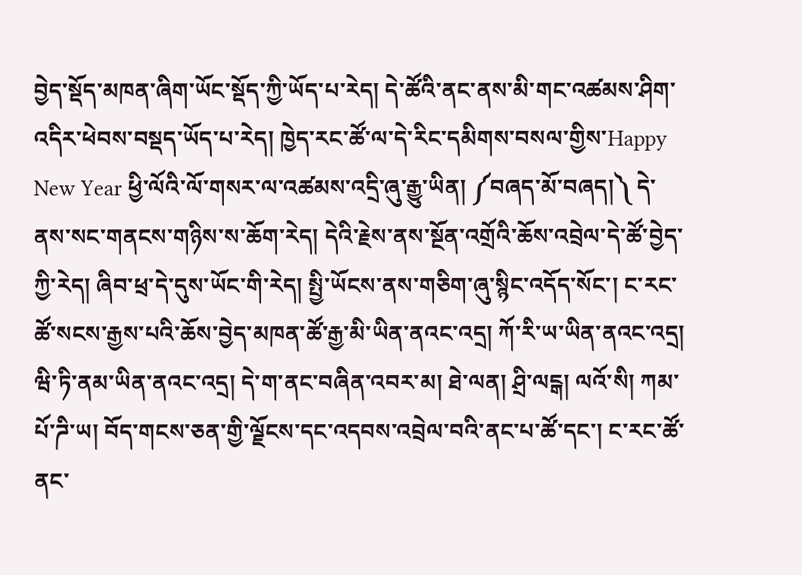བྱེད་སྡོད་མཁན་ཞིག་ཡོང་སྡོད་ཀྱི་ཡོད་པ་རེད། དེ་ཚོའི་ནང་ནས་མི་གང་འཚམས་ཤིག་འདིར་ཕེབས་བསྡད་ཡོད་པ་རེད། ཁྱེད་རང་ཚོ་ལ་དེ་རིང་དམིགས་བསལ་གྱིས་Happy New Year ཕྱི་ལོའི་ལོ་གསར་ལ་འཚམས་འདྲི་ཞུ་རྒྱུ་ཡིན། ༼བཞད་མོ་བཞད།༽ དེ་ནས་སང་གནངས་གཉིས་ས་ཆོག་རེད། དེའི་རྗེས་ནས་སྔོན་འགྲོའི་ཆོས་འབྲེལ་དེ་ཚོ་བྱེད་ཀྱི་རེད། ཞིབ་ཕྲ་དེ་དུས་ཡོང་གི་རེད། སྤྱི་ཡོངས་ནས་གཅིག་ཞུ་སྙིང་འདོད་སོང་། ང་རང་ཚོ་སངས་རྒྱས་པའི་ཆོས་བྱེད་མཁན་ཚོ་རྒྱ་མི་ཡིན་ནའང་འདྲ། ཀོ་རི་ཡ་ཡིན་ནའང་འདྲ། ཝི་ཏི་ནམ་ཡིན་ནའང་འདྲ། དེ་ག་ནང་བཞིན་འབར་མ། ཐེ་ལན། ཤྲི་ལངྒ། ལའོ་སི། ཀམ་པོ་ཌི་ཡ། བོད་གངས་ཅན་གྱི་ལྗོངས་དང་འདབས་འབྲེལ་བའི་ནང་པ་ཚོ་དང་། ང་རང་ཚོ་ནང་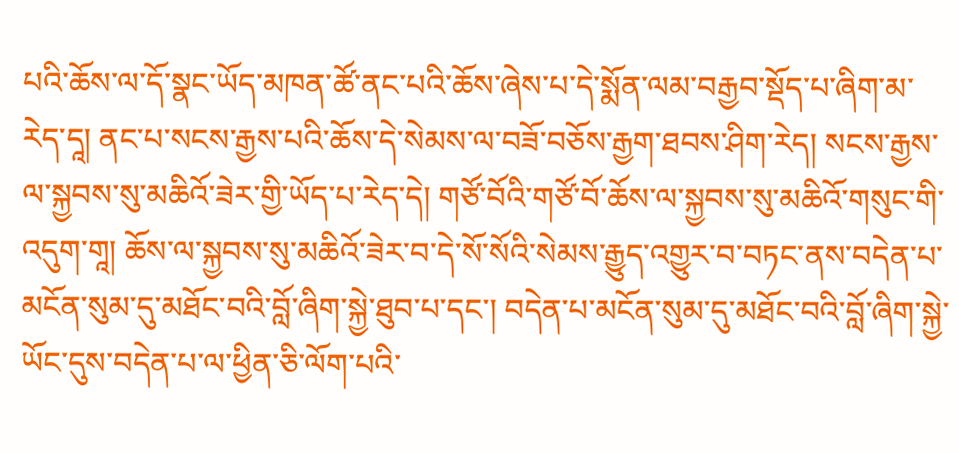པའི་ཆོས་ལ་དོ་སྣང་ཡོད་མཁན་ཚོ་ནང་པའི་ཆོས་ཞེས་པ་དེ་སྨོན་ལམ་བརྒྱབ་སྡོད་པ་ཞིག་མ་རེད་དཱ། ནང་པ་སངས་རྒྱས་པའི་ཆོས་དེ་སེམས་ལ་བཟོ་བཅོས་རྒྱག་ཐབས་ཤིག་རེད། སངས་རྒྱས་ལ་སྐྱབས་སུ་མཆིའོ་ཟེར་གྱི་ཡོད་པ་རེད་དེ། གཙོ་བོའི་གཙོ་བོ་ཆོས་ལ་སྐྱབས་སུ་མཆིའོ་གསུང་གི་འདུག་གཱ། ཆོས་ལ་སྐྱབས་སུ་མཆིའོ་ཟེར་བ་དེ་སོ་སོའི་སེམས་རྒྱུད་འགྱུར་བ་བཏང་ནས་བདེན་པ་མངོན་སུམ་དུ་མཐོང་བའི་བློ་ཞིག་སྐྱེ་ཐུབ་པ་དང་། བདེན་པ་མངོན་སུམ་དུ་མཐོང་བའི་བློ་ཞིག་སྐྱེ་ཡོང་དུས་བདེན་པ་ལ་ཕྱིན་ཅི་ལོག་པའི་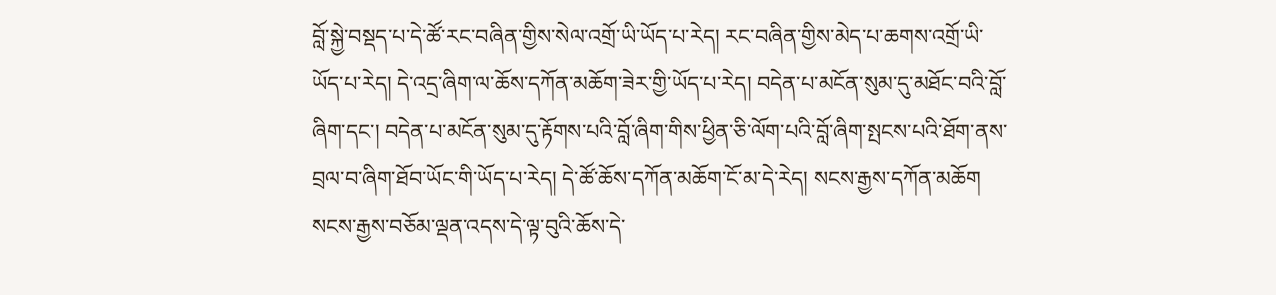བློ་སྐྱེ་བསྡད་པ་དེ་ཚོ་རང་བཞིན་གྱིས་སེལ་འགྲོ་ཡི་ཡོད་པ་རེད། རང་བཞིན་གྱིས་མེད་པ་ཆགས་འགྲོ་ཡི་ཡོད་པ་རེད། དེ་འདྲ་ཞིག་ལ་ཆོས་དཀོན་མཆོག་ཟེར་གྱི་ཡོད་པ་རེད། བདེན་པ་མངོན་སུམ་དུ་མཐོང་བའི་བློ་ཞིག་དང་། བདེན་པ་མངོན་སུམ་དུ་རྟོགས་པའི་བློ་ཞིག་གིས་ཕྱིན་ཅི་ལོག་པའི་བློ་ཞིག་སྤངས་པའི་ཐོག་ནས་བྲལ་བ་ཞིག་ཐོབ་ཡོང་གི་ཡོད་པ་རེད། དེ་ཚོ་ཆོས་དཀོན་མཆོག་ངོ་མ་དེ་རེད། སངས་རྒྱས་དཀོན་མཆོག སངས་རྒྱས་བཅོམ་ལྡན་འདས་དེ་ལྟ་བུའི་ཆོས་དེ་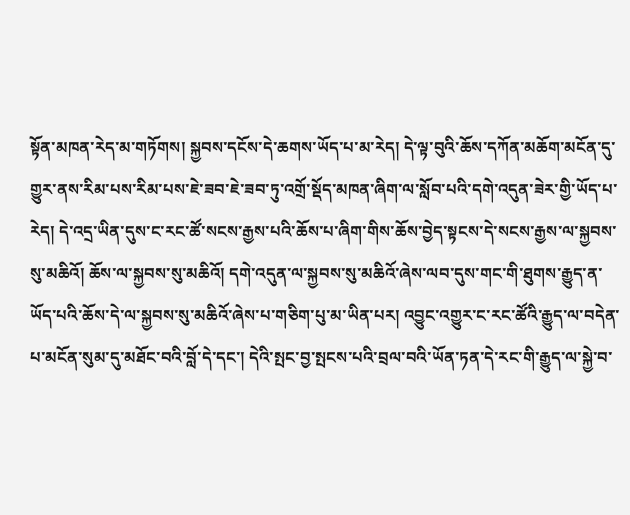སྟོན་མཁན་རེད་མ་གཏོགས། སྐྱབས་དངོས་དེ་ཆགས་ཡོད་པ་མ་རེད། དེ་ལྟ་བུའི་ཆོས་དཀོན་མཆོག་མངོན་དུ་གྱུར་ནས་རིམ་པས་རིམ་པས་ཇེ་ཟབ་ཇེ་ཟབ་ཏུ་འགྲོ་སྡོད་མཁན་ཞིག་ལ་སློབ་པའི་དགེ་འདུན་ཟེར་གྱི་ཡོད་པ་རེད། དེ་འདྲ་ཡིན་དུས་ང་རང་ཚོ་སངས་རྒྱས་པའི་ཆོས་པ་ཞིག་གིས་ཆོས་བྱེད་སྟངས་དེ་སངས་རྒྱས་ལ་སྐྱབས་སུ་མཆིའོ། ཆོས་ལ་སྐྱབས་སུ་མཆིའོ། དགེ་འདུན་ལ་སྐྱབས་སུ་མཆིའོ་ཞེས་ལབ་དུས་གང་གི་ཐུགས་རྒྱུད་ན་ཡོད་པའི་ཆོས་དེ་ལ་སྐྱབས་སུ་མཆིའོ་ཞེས་པ་གཅིག་པུ་མ་ཡིན་པར། འབྱུང་འགྱུར་ང་རང་ཚོའི་རྒྱུད་ལ་བདེན་པ་མངོན་སུམ་དུ་མཐོང་བའི་བློ་དེ་དང་། དེའི་སྤང་བྱ་སྤངས་པའི་བྲལ་བའི་ཡོན་ཏན་དེ་རང་གི་རྒྱུད་ལ་སྐྱེ་བ་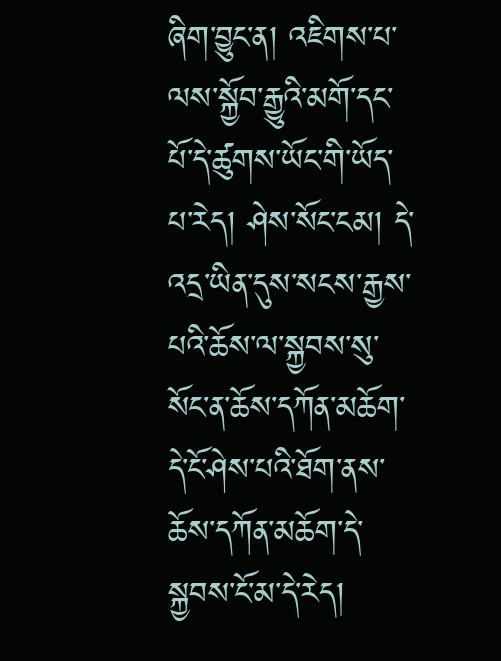ཞིག་བྱུང་ན། འཇིགས་པ་ལས་སྐྱོབ་རྒྱུའི་མགོ་དང་པོ་དེ་ཚུགས་ཡོང་གི་ཡོད་པ་རེད། ཤེས་སོང་ངམ། དེ་འདྲ་ཡིན་དུས་སངས་རྒྱས་པའི་ཆོས་ལ་སྐྱབས་སུ་སོང་ན་ཆོས་དཀོན་མཆོག་དེ་ངོ་ཤེས་པའི་ཐོག་ནས་ཆོས་དཀོན་མཆོག་དེ་སྐྱབས་ངོ་མ་དེ་རེད།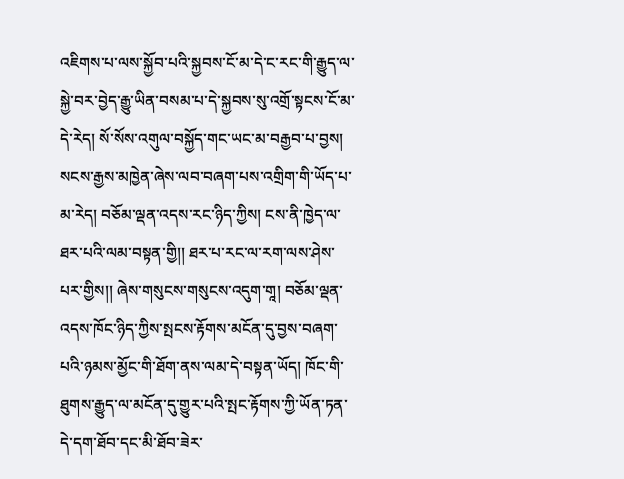འཇིགས་པ་ལས་སྐྱོབ་པའི་སྐྱབས་ངོ་མ་དེ་ང་རང་གི་རྒྱུད་ལ་སྐྱེ་བར་བྱེད་རྒྱུ་ཡིན་བསམ་པ་དེ་སྐྱབས་སུ་འགྲོ་སྟངས་ངོ་མ་དེ་རེད། སོ་སོས་འགུལ་བསྐྱོད་གང་ཡང་མ་བརྒྱབ་པ་བྱས། སངས་རྒྱས་མཁྱེན་ཞེས་ལབ་བཞག་པས་འགྲིག་གི་ཡོད་པ་མ་རེད། བཅོམ་ལྡན་འདས་རང་ཉིད་ཀྱིས། ངས་ནི་ཁྱེད་ལ་ཐར་པའི་ལམ་བསྟན་གྱི།། ཐར་པ་རང་ལ་རག་ལས་ཤེས་པར་གྱིས།། ཞེས་གསུངས་གསུངས་འདུག་གཱ། བཅོམ་ལྡན་འདས་ཁོང་ཉིད་ཀྱིས་སྤངས་རྟོགས་མངོན་དུ་བྱས་བཞག་པའི་ཉམས་མྱོང་གི་ཐོག་ནས་ལམ་དེ་བསྟན་ཡོད། ཁོང་གི་ཐུགས་རྒྱུད་ལ་མངོན་དུ་གྱུར་པའི་སྤང་རྟོགས་ཀྱི་ཡོན་ཏན་དེ་དག་ཐོབ་དང་མི་ཐོབ་ཟེར་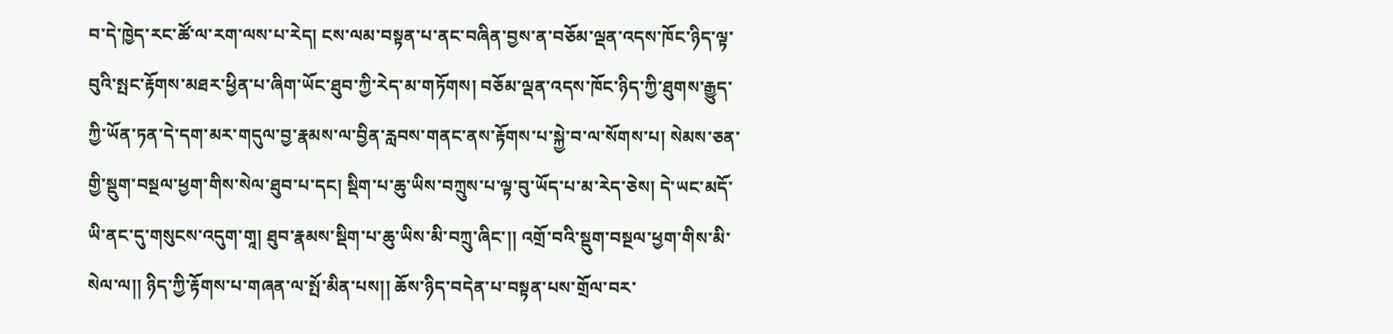བ་དེ་ཁྱེད་རང་ཚོ་ལ་རག་ལས་པ་རེད། ངས་ལམ་བསྟན་པ་ནང་བཞིན་བྱས་ན་བཅོམ་ལྡན་འདས་ཁོང་ཉིད་ལྟ་བུའི་སྤང་རྟོགས་མཐར་ཕྱིན་པ་ཞིག་ཡོང་ཐུབ་ཀྱི་རེད་མ་གཏོགས། བཅོམ་ལྡན་འདས་ཁོང་ཉིད་ཀྱི་ཐུགས་རྒྱུད་ཀྱི་ཡོན་ཏན་དེ་དག་མར་གདུལ་བྱ་རྣམས་ལ་བྱིན་རླབས་གནང་ནས་རྟོགས་པ་སྐྱེ་བ་ལ་སོགས་པ། སེམས་ཅན་གྱི་སྡུག་བསྔལ་ཕྱག་གིས་སེལ་ཐུབ་པ་དང། སྡིག་པ་ཆུ་ཡིས་བཀྲུས་པ་ལྟ་བུ་ཡོད་པ་མ་རེད་ཅེས། དེ་ཡང་མདོ་ཡི་ནང་དུ་གསུངས་འདུག་གཱ། ཐུབ་རྣམས་སྡིག་པ་ཆུ་ཡིས་མི་བཀྲུ་ཞིང་།། འགྲོ་བའི་སྡུག་བསྔལ་ཕྱག་གིས་མི་སེལ་ལ།། ཉིད་ཀྱི་རྟོགས་པ་གཞན་ལ་སྤོ་མིན་པས།། ཆོས་ཉིད་བདེན་པ་བསྟན་པས་གྲོལ་བར་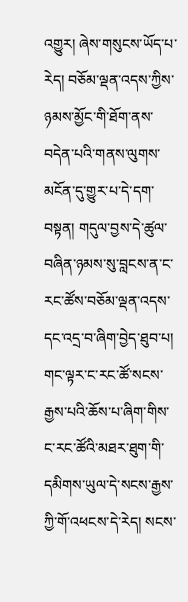འགྱུར། ཞེས་གསུངས་ཡོད་པ་རེད། བཅོམ་ལྡན་འདས་ཀྱིས་ཉམས་མྱོང་གི་ཐོག་ནས་བདེན་པའི་གནས་ལུགས་མངོན་དུ་གྱུར་པ་དེ་དག་བསྟན། གདུལ་བྱས་དེ་ཚུལ་བཞིན་ཉམས་སུ་བླངས་ན་ང་རང་ཚོས་བཅོམ་ལྡན་འདས་དང་འདྲ་བ་ཞིག་བྱེད་ཐུབ་པ། གང་ལྟར་ང་རང་ཚོ་སངས་རྒྱས་པའི་ཆོས་པ་ཞིག་གིས་ང་རང་ཚོའི་མཐར་ཐུག་གི་དམིགས་ཡུལ་དེ་སངས་རྒྱས་ཀྱི་གོ་འཕངས་དེ་རེད། སངས་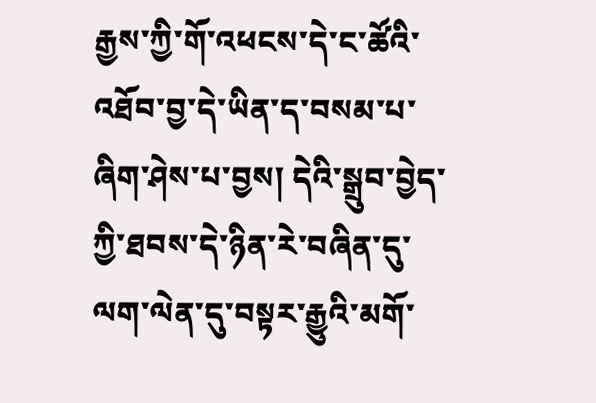རྒྱས་ཀྱི་གོ་འཕངས་དེ་ང་ཚོའི་འཐོབ་བྱ་དེ་ཡིན་ད་བསམ་པ་ཞིག་ཤེས་པ་བྱས། དེའི་སྒྲུབ་བྱེད་ཀྱི་ཐབས་དེ་ཉིན་རེ་བཞིན་དུ་ལག་ལེན་དུ་བསྟར་རྒྱུའི་མགོ་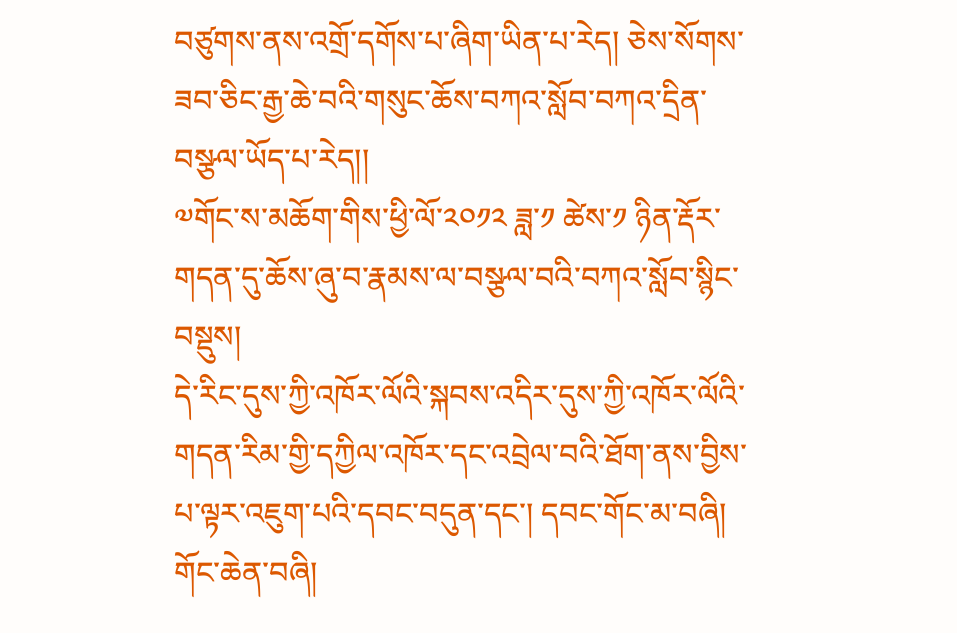བཙུགས་ནས་འགྲོ་དགོས་པ་ཞིག་ཡིན་པ་རེད། ཅེས་སོགས་ཟབ་ཅིང་རྒྱ་ཆེ་བའི་གསུང་ཆོས་བཀའ་སློབ་བཀའ་དྲིན་བསྩལ་ཡོད་པ་རེད།།
༧གོང་ས་མཆོག་གིས་ཕྱི་ལོ་༢༠༡༢ ཟླ་༡ ཚེས་༡ ཉིན་རྡོར་གདན་དུ་ཆོས་ཞུ་བ་རྣམས་ལ་བསྩལ་བའི་བཀའ་སློབ་སྙིང་བསྡུས།
དེ་རིང་དུས་ཀྱི་འཁོར་ལོའི་སྐབས་འདིར་དུས་ཀྱི་འཁོར་ལོའི་གདན་རིམ་གྱི་དཀྱིལ་འཁོར་དང་འབྲེལ་བའི་ཐོག་ནས་བྱིས་པ་ལྟར་འཇུག་པའི་དབང་བདུན་དང་། དབང་གོང་མ་བཞི། གོང་ཆེན་བཞི།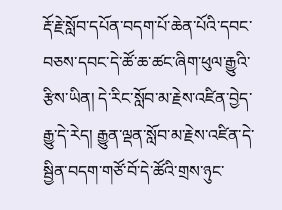རྡོ་རྗེ་སློབ་དཔོན་བདག་པོ་ཆེན་པོའི་དབང་བཅས་དབང་དེ་ཚོ་ཆ་ཚང་ཞིག་ཕུལ་རྒྱུའི་རྩིས་ཡིན། དེ་རིང་སློབ་མ་རྗེས་འཛིན་བྱེད་རྒྱུ་དེ་རེད། རྒྱུན་ལྡན་སློབ་མ་རྗེས་འཛིན་དེ་སྦྱིན་བདག་གཙོ་བོ་དེ་ཚོའི་གྲས་ཉུང་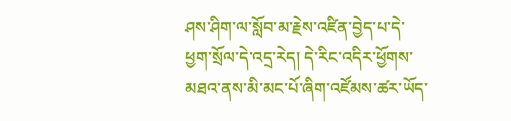ཤས་ཤིག་ལ་སློབ་མ་རྗེས་འཛིན་བྱེད་པ་དེ་ཕྱག་སྲོལ་དེ་འདྲ་རེད། དེ་རིང་འདིར་ཕྱོགས་མཐའ་ནས་མི་མང་པོ་ཞིག་འཛོམས་ཚར་ཡོད་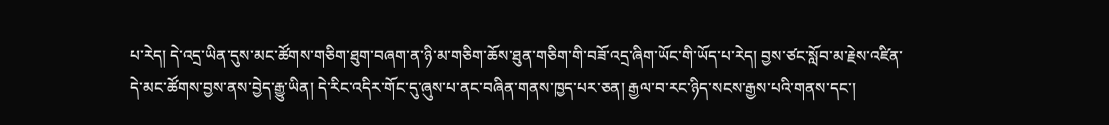པ་རེད། དེ་འདྲ་ཡིན་དུས་མང་ཚོགས་གཅིག་ཐུག་བཞག་ན་ཉི་མ་གཅིག་ཆོས་ཐུན་གཅིག་གི་བཟོ་འདྲ་ཞིག་ཡོང་གི་ཡོད་པ་རེད། བྱས་ཙང་སློབ་མ་རྗེས་འཛིན་དེ་མང་ཚོགས་བྱས་ནས་བྱེད་རྒྱུ་ཡིན། དེ་རིང་འདིར་གོང་དུ་ཞུས་པ་ནང་བཞིན་གནས་ཁྱད་པར་ཅན། རྒྱལ་བ་རང་ཉིད་སངས་རྒྱས་པའི་གནས་དང་།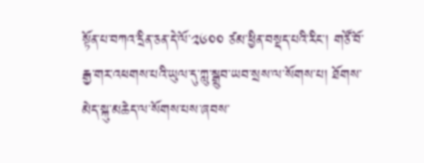སྟོན་པ་བཀའ་དྲིན་ཅན་དེ་ལོ་༢༦༠༠ ཙམ་ཕྱིན་བསྡད་པའི་རིང་། གཙོ་བོ་རྒྱ་གར་འཕགས་པའི་ཡུལ་དུ་ཀླུ་སྒྲུབ་ཡབ་སྲས་ལ་སོགས་པ། ཐོགས་མེད་སྐུ་མཆེད་ལ་སོགས་པས་ཞབས་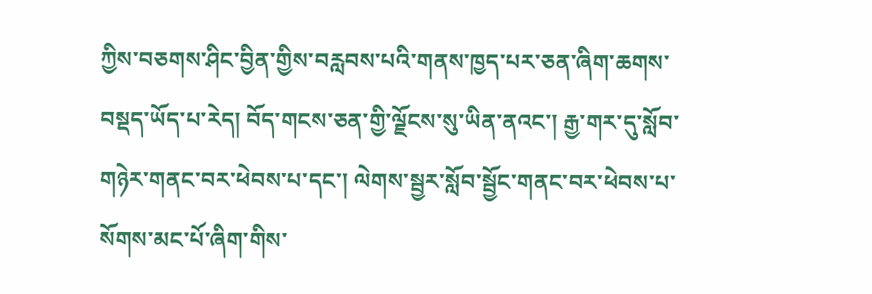ཀྱིས་བཅགས་ཤིང་བྱིན་གྱིས་བརླབས་པའི་གནས་ཁྱད་པར་ཅན་ཞིག་ཆགས་བསྡད་ཡོད་པ་རེད། བོད་གངས་ཅན་གྱི་ལྗོངས་སུ་ཡིན་ནའང་། རྒྱ་གར་དུ་སློབ་གཉེར་གནང་བར་ཕེབས་པ་དང་། ལེགས་སྦྱར་སློབ་སྦྱོང་གནང་བར་ཕེབས་པ་སོགས་མང་པོ་ཞིག་གིས་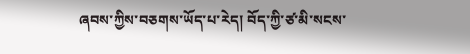ཞབས་ཀྱིས་བཅགས་ཡོད་པ་རེད། བོད་ཀྱི་ཙ་མི་སངས་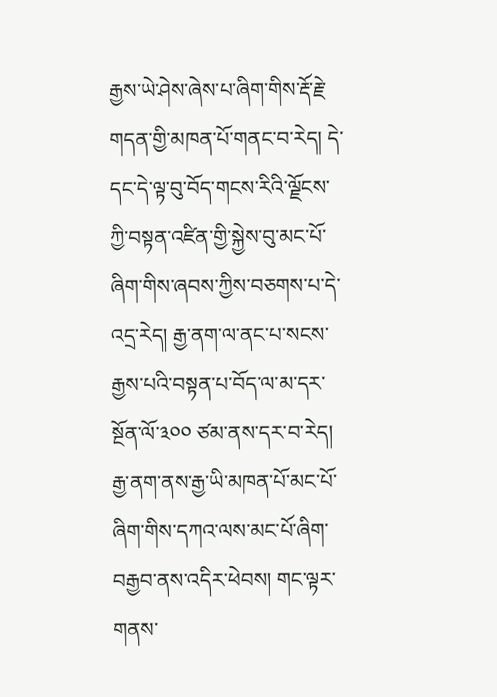རྒྱས་ཡེ་ཤེས་ཞེས་པ་ཞིག་གིས་རྡོ་རྗེ་གདན་གྱི་མཁན་པོ་གནང་བ་རེད། དེ་དང་དེ་ལྟ་བུ་བོད་གངས་རིའི་ལྗོངས་ཀྱི་བསྟན་འཛིན་གྱི་སྐྱེས་བུ་མང་པོ་ཞིག་གིས་ཞབས་ཀྱིས་བཅགས་པ་དེ་འདྲ་རེད། རྒྱ་ནག་ལ་ནང་པ་སངས་རྒྱས་པའི་བསྟན་པ་བོད་ལ་མ་དར་སྔོན་ལོ་༣༠༠ ཙམ་ནས་དར་བ་རེད། རྒྱ་ནག་ནས་རྒྱ་ཡི་མཁན་པོ་མང་པོ་ཞིག་གིས་དཀའ་ལས་མང་པོ་ཞིག་བརྒྱབ་ནས་འདིར་ཕེབས། གང་ལྟར་གནས་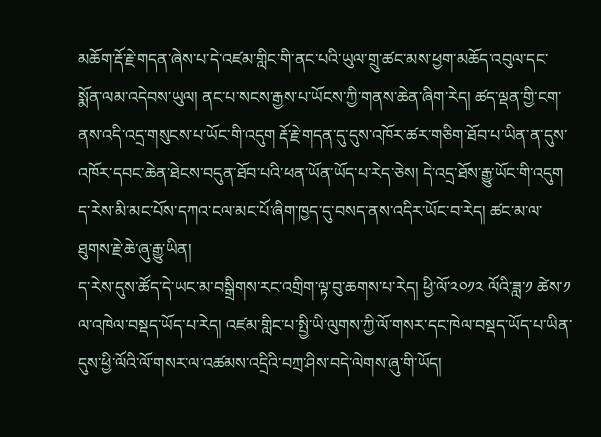མཆོག་རྡོ་རྗེ་གདན་ཞེས་པ་དེ་འཛམ་གླིང་གི་ནང་པའི་ཡུལ་གྲུ་ཚང་མས་ཕྱག་མཆོད་འབུལ་དང་སྨོན་ལམ་འདེབས་ཡུལ། ནང་པ་སངས་རྒྱས་པ་ཡོངས་ཀྱི་གནས་ཆེན་ཞིག་རེད། ཚད་ལྡན་གྱི་ངག་ནས་འདི་འདྲ་གསུངས་པ་ཡོང་གི་འདུག རྡོ་རྗེ་གདན་དུ་དུས་འཁོར་ཚར་གཅིག་ཐོབ་པ་ཡིན་ན་དུས་འཁོར་དབང་ཆེན་ཐེངས་བདུན་ཐོབ་པའི་ཕན་ཡོན་ཡོད་པ་རེད་ཅེས། དེ་འདྲ་ཐོས་རྒྱུ་ཡོང་གི་འདུག ད་རེས་མི་མང་པོས་དཀའ་ངལ་མང་པོ་ཞིག་ཁྱད་དུ་བསད་ནས་འདིར་ཡོང་བ་རེད། ཚང་མ་ལ་ཐུགས་རྗེ་ཆེ་ཞུ་རྒྱུ་ཡིན།
ད་རེས་དུས་ཚོད་དེ་ཡང་མ་བསྒྲིགས་རང་འགྲིག་ལྟ་བུ་ཆགས་པ་རེད། ཕྱི་ལོ་༢༠༡༢ ལོའི་ཟླ་༡ ཚེས་༡ ལ་འཁེལ་བསྡད་ཡོད་པ་རེད། འཛམ་གླིང་པ་སྤྱི་ཡི་ལུགས་ཀྱི་ལོ་གསར་དང་ཁེལ་བསྡད་ཡོད་པ་ཡིན་དུས་ཕྱི་ལོའི་ལོ་གསར་ལ་འཚམས་འདྲིའི་བཀྲ་ཤིས་བདེ་ལེགས་ཞུ་གི་ཡོད།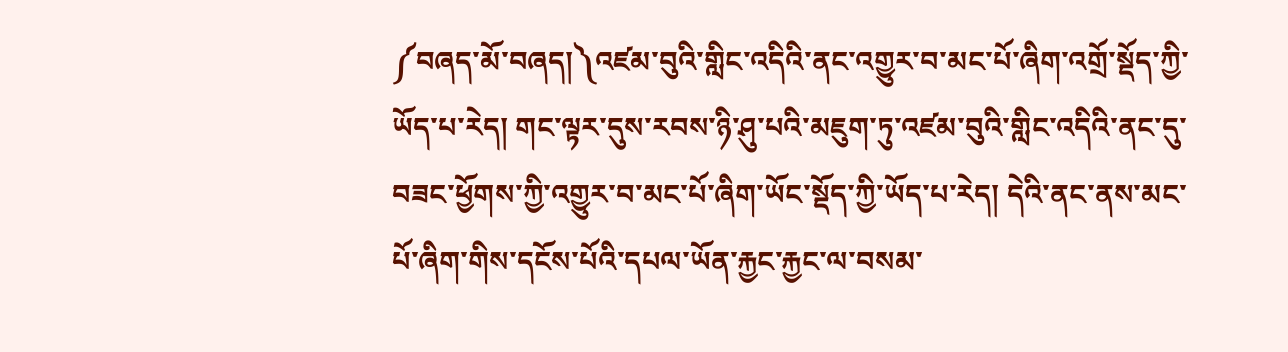༼བཞད་མོ་བཞད།༽འཛམ་བུའི་གླིང་འདིའི་ནང་འགྱུར་བ་མང་པོ་ཞིག་འགྲོ་སྡོད་ཀྱི་ཡོད་པ་རེད། གང་ལྟར་དུས་རབས་ཉི་ཤུ་པའི་མཇུག་ཏུ་འཛམ་བུའི་གླིང་འདིའི་ནང་དུ་བཟང་ཕྱོགས་ཀྱི་འགྱུར་བ་མང་པོ་ཞིག་ཡོང་སྡོད་ཀྱི་ཡོད་པ་རེད། དེའི་ནང་ནས་མང་པོ་ཞིག་གིས་དངོས་པོའི་དཔལ་ཡོན་རྐྱང་རྐྱང་ལ་བསམ་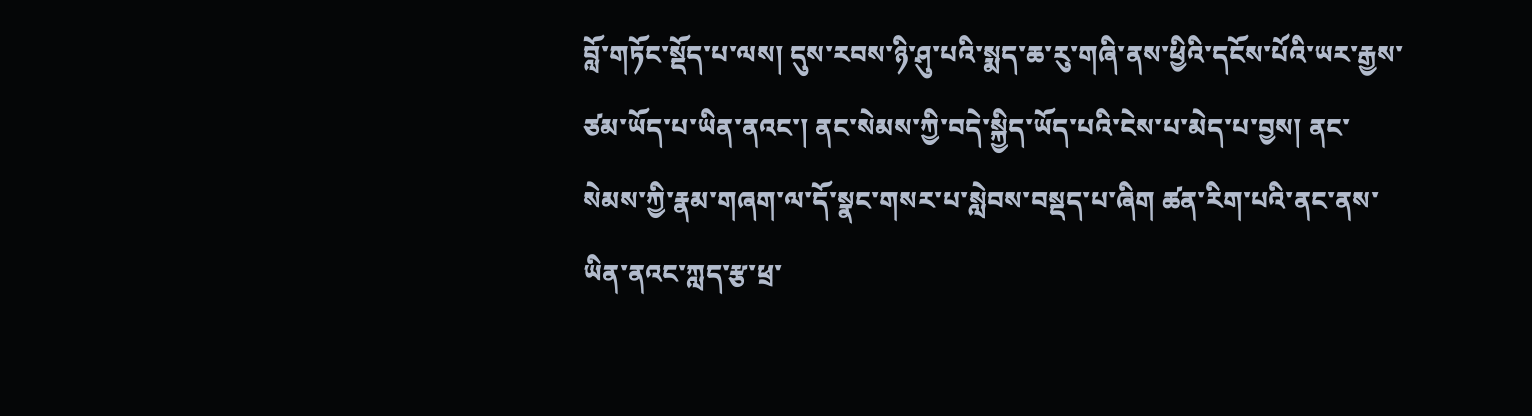བློ་གཏོང་སྡོད་པ་ལས། དུས་རབས་ཉི་ཤུ་པའི་སྨད་ཆ་རུ་གཞི་ནས་ཕྱིའི་དངོས་པོའི་ཡར་རྒྱས་ཙམ་ཡོད་པ་ཡིན་ནའང་། ནང་སེམས་ཀྱི་བདེ་སྐྱིད་ཡོད་པའི་ངེས་པ་མེད་པ་བྱས། ནང་སེམས་ཀྱི་རྣམ་གཞག་ལ་དོ་སྣང་གསར་པ་སླེབས་བསྡད་པ་ཞིག ཚན་རིག་པའི་ནང་ནས་ཡིན་ནའང་ཀླད་རྩ་ཕྲ་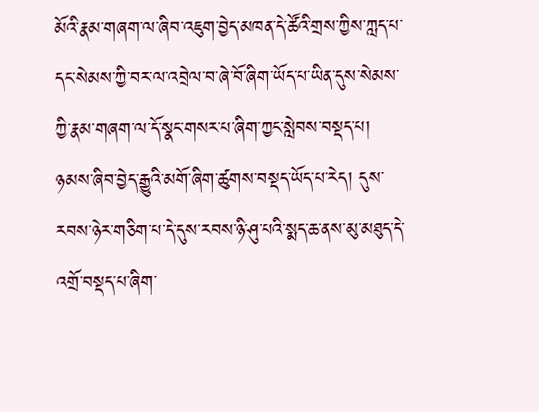མོའི་རྣམ་གཞག་ལ་ཞིབ་འཇུག་བྱེད་མཁན་དེ་ཚོའི་གྲས་ཀྱིས་ཀླད་པ་དང་སེམས་ཀྱི་བར་ལ་འབྲེལ་བ་ཞེ་བོ་ཞིག་ཡོད་པ་ཡིན་དུས་སེམས་ཀྱི་རྣམ་གཞག་ལ་དོ་སྣང་གསར་པ་ཞིག་ཀྱང་སླེབས་བསྡད་པ། ཉམས་ཞིབ་བྱེད་རྒྱུའི་མགོ་ཞིག་ཚུགས་བསྡད་ཡོད་པ་རེད། དུས་རབས་ཉེར་གཅིག་པ་དེ་དུས་རབས་ཉི་ཤུ་པའི་སྨད་ཆ་ནས་མུ་མཐུད་དེ་འགྲོ་བསྡད་པ་ཞིག་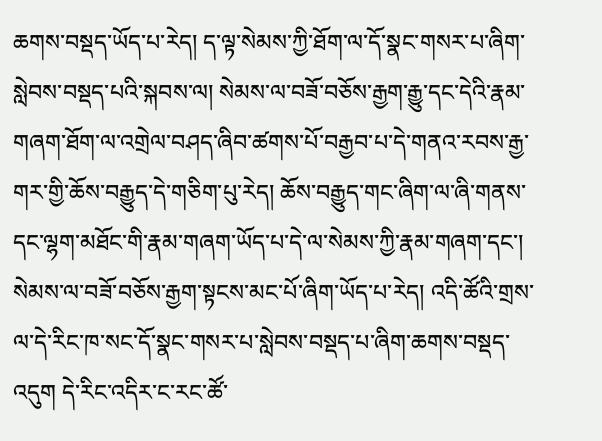ཆགས་བསྡད་ཡོད་པ་རེད། ད་ལྟ་སེམས་ཀྱི་ཐོག་ལ་དོ་སྣང་གསར་པ་ཞིག་སླེབས་བསྡད་པའི་སྐབས་ལ། སེམས་ལ་བཟོ་བཅོས་རྒྱག་རྒྱུ་དང་དེའི་རྣམ་གཞག་ཐོག་ལ་འགྲེལ་བཤད་ཞིབ་ཚགས་པོ་བརྒྱབ་པ་དེ་གནའ་རབས་རྒྱ་གར་གྱི་ཆོས་བརྒྱུད་དེ་གཅིག་པུ་རེད། ཆོས་བརྒྱུད་གང་ཞིག་ལ་ཞི་གནས་དང་ལྷག་མཐོང་གི་རྣམ་གཞག་ཡོད་པ་དེ་ལ་སེམས་ཀྱི་རྣམ་གཞག་དང་། སེམས་ལ་བཟོ་བཅོས་རྒྱག་སྟངས་མང་པོ་ཞིག་ཡོད་པ་རེད། འདི་ཚོའི་གྲས་ལ་དེ་རིང་ཁ་སང་དོ་སྣང་གསར་པ་སླེབས་བསྡད་པ་ཞིག་ཆགས་བསྡད་འདུག དེ་རིང་འདིར་ང་རང་ཚོ་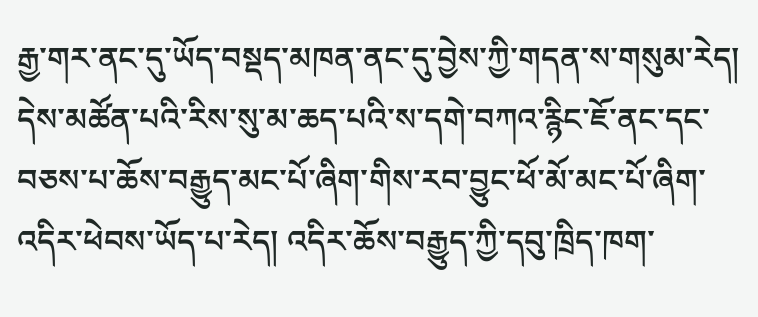རྒྱ་གར་ནང་དུ་ཡོད་བསྡད་མཁན་ནང་དུ་བྱེས་ཀྱི་གདན་ས་གསུམ་རེད། དེས་མཚོན་པའི་རིས་སུ་མ་ཆད་པའི་ས་དགེ་བཀའ་རྙིང་ཇོ་ནང་དང་བཅས་པ་ཆོས་བརྒྱུད་མང་པོ་ཞིག་གིས་རབ་བྱུང་ཕོ་མོ་མང་པོ་ཞིག་འདིར་ཕེབས་ཡོད་པ་རེད། འདིར་ཆོས་བརྒྱུད་ཀྱི་དབུ་ཁྲིད་ཁག་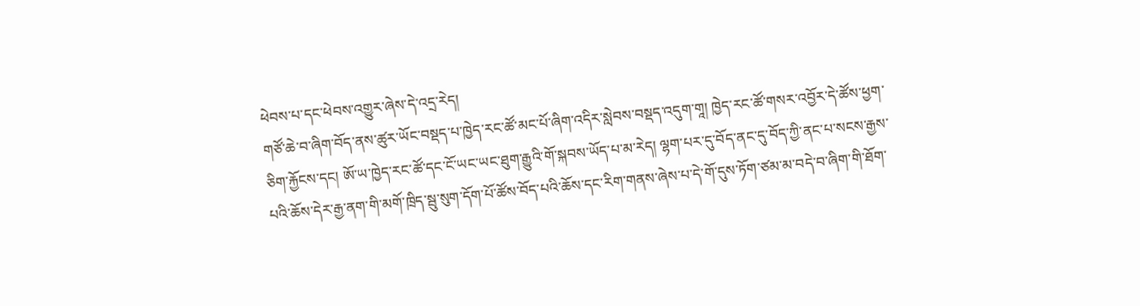ཕེབས་པ་དང་ཕེབས་འགྱུར་ཞེས་དེ་འདྲ་རེད།
གཙོ་ཆེ་བ་ཞིག་བོད་ནས་ཚུར་ཡོང་བསྡད་པ་ཁྱེད་རང་ཚོ་མང་པོ་ཞིག་འདིར་སླེབས་བསྡད་འདུག་གཱ། ཁྱེད་རང་ཚོ་གསར་འབྱོར་དེ་ཚོས་ཕྱག་ཅིག་རྐྱོངས་དང། ཨོ་ཡ་ཁྱེད་རང་ཚོ་དང་ངོ་ཡང་ཡང་ཐུག་རྒྱུའི་གོ་སྐབས་ཡོད་པ་མ་རེད། ལྷག་པར་དུ་བོད་ནང་དུ་བོད་ཀྱི་ནང་པ་སངས་རྒྱས་པའི་ཆོས་དེར་རྒྱ་ནག་གི་མགོ་ཁྲིད་སྦུ་སུག་དོག་པོ་ཚོས་བོད་པའི་ཆོས་དང་རིག་གནས་ཞེས་པ་དེ་གོ་དུས་ཏོག་ཙམ་མ་བདེ་བ་ཞིག་གི་ཐོག་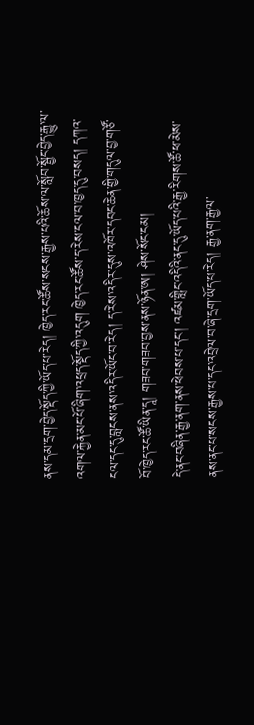ནས་དམ་དྲག་བྱེད་སྡོད་ཀྱི་ཡོད་པ་རེད། ཁྱེད་རང་ཚོས་སངས་རྒྱས་པའི་ཆོས་ལ་སློབ་སྦྱོང་བྱེད་རྒྱུ་ལ་འགལ་རྐྱེན་མང་པོ་ཞིག་འཕྲད་སྡོད་ཀྱི་འདུག ཁྱེད་རང་ཚོས་ད་རེས་ངལ་བ་ཁྱད་དུ་བསད། དཀའ་ངལ་དང་དུ་བླངས་ནས་འདིར་ཡོང་བ་རེད། ད་རེས་འདིར་དུས་འཁོར་དབང་ཆེན་གྱི་གདུལ་བྱ་གཙོ་བོ་ཁྱེད་རང་ཚོ་ཡིན་དཱ། གཟབ་གཟབ་བྱས་ནས་ཉོན་ཨ། ཤེས་སོང་ངམ།
དེ་ནང་བཞིན་རྒྱ་ནག་ནས་ཕེབས་པ་དང་། འཛམ་གླིང་འདིའི་ནང་དུ་ཡོད་པའི་རྒྱ་རིགས་ཚོ་ཕ་མེས་ནས་ནང་པ་སངས་རྒྱས་པ་དང་འབྲེལ་བ་ཞེ་དྲག་ཡོད་པ་རེད། རྒྱ་ནག་རྒྱལ་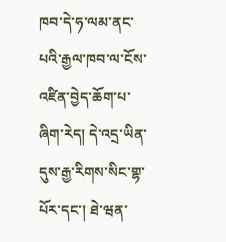ཁབ་དེ་ཧ་ལམ་ནང་པའི་རྒྱལ་ཁབ་ལ་ངོས་འཛིན་བྱེད་ཆོག་པ་ཞིག་རེད། དེ་འདྲ་ཡིན་དུས་རྒྱ་རིགས་སིང་གྷ་པོར་དང་། ཐེ་ཝན་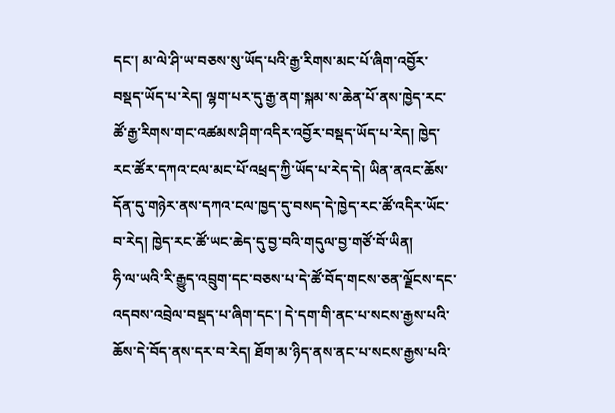དང་། མ་ལེ་ཤི་ཡ་བཅས་སུ་ཡོད་པའི་རྒྱ་རིགས་མང་པོ་ཞིག་འབྱོར་བསྡད་ཡོད་པ་རེད། ལྷག་པར་དུ་རྒྱ་ནག་སྐམ་ས་ཆེན་པོ་ནས་ཁྱེད་རང་ཚོ་རྒྱ་རིགས་གང་འཚམས་ཤིག་འདིར་འབྱོར་བསྡད་ཡོད་པ་རེད། ཁྱེད་རང་ཚོར་དཀའ་ངལ་མང་པོ་འཕྲད་ཀྱི་ཡོད་པ་རེད་དེ། ཡིན་ནའང་ཆོས་དོན་དུ་གཉེར་ནས་དཀའ་ངལ་ཁྱད་དུ་བསད་དེ་ཁྱེད་རང་ཚོ་འདིར་ཡོང་བ་རེད། ཁྱེད་རང་ཚོ་ཡང་ཆེད་དུ་བྱ་བའི་གདུལ་བྱ་གཙོ་བོ་ཡིན།
ཧི་ལ་ཡའི་རི་རྒྱུད་འབྲུག་དང་བཅས་པ་དེ་ཚོ་བོད་གངས་ཅན་ལྗོངས་དང་འདབས་འབྲེལ་བསྡད་པ་ཞིག་དང་། དེ་དག་གི་ནང་པ་སངས་རྒྱས་པའི་ཆོས་དེ་བོད་ནས་དར་བ་རེད། ཐོག་མ་ཉིད་ནས་ནང་པ་སངས་རྒྱས་པའི་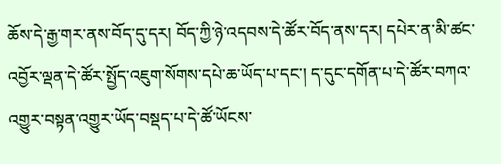ཆོས་དེ་རྒྱ་གར་ནས་བོད་དུ་དར། བོད་ཀྱི་ཉེ་འདབས་དེ་ཚོར་བོད་ནས་དར། དཔེར་ན་མི་ཚང་འབྱོར་ལྡན་དེ་ཚོར་སྤྱོད་འཇུག་སོགས་དཔེ་ཆ་ཡོད་པ་དང་། ད་དུང་དགོན་པ་དེ་ཚོར་བཀའ་འགྱུར་བསྟན་འགྱུར་ཡོད་བསྡད་པ་དེ་ཚོ་ཡོངས་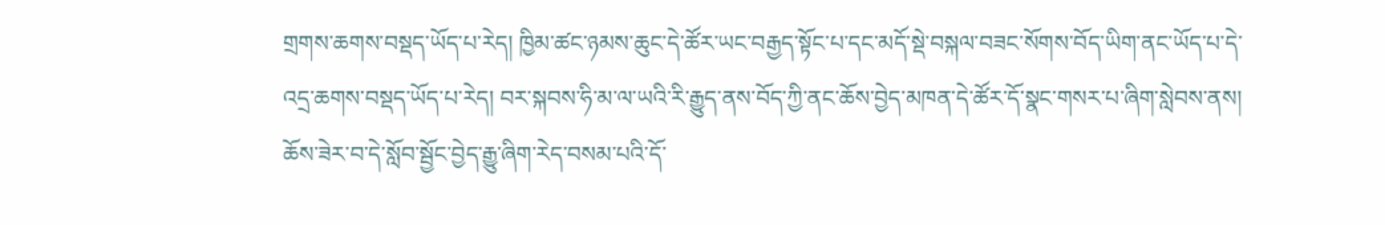གྲགས་ཆགས་བསྡད་ཡོད་པ་རེད། ཁྱིམ་ཚང་ཉམས་ཆུང་དེ་ཚོར་ཡང་བརྒྱད་སྟོང་པ་དང་མདོ་སྡེ་བསྐལ་བཟང་སོགས་བོད་ཡིག་ནང་ཡོད་པ་དེ་འདྲ་ཆགས་བསྡད་ཡོད་པ་རེད། བར་སྐབས་ཧི་མ་ལ་ཡའི་རི་རྒྱུད་ནས་བོད་ཀྱི་ནང་ཆོས་བྱེད་མཁན་དེ་ཚོར་དོ་སྣང་གསར་པ་ཞིག་སླེབས་ནས། ཆོས་ཟེར་བ་དེ་སློབ་སྦྱོང་བྱེད་རྒྱུ་ཞིག་རེད་བསམ་པའི་དོ་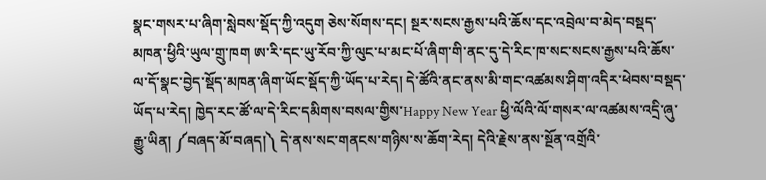སྣང་གསར་པ་ཞིག་སླེབས་སྡོད་ཀྱི་འདུག ཅེས་སོགས་དང། སྔར་སངས་རྒྱས་པའི་ཆོས་དང་འབྲེལ་བ་མེད་བསྡད་མཁན་ཕྱིའི་ཡུལ་གྲུ་ཁག ཨ་རི་དང་ཡུ་རོབ་ཀྱི་ལུང་པ་མང་པོ་ཞིག་གི་ནང་དུ་དེ་རིང་ཁ་སང་སངས་རྒྱས་པའི་ཆོས་ལ་དོ་སྣང་བྱེད་སྡོད་མཁན་ཞིག་ཡོང་སྡོད་ཀྱི་ཡོད་པ་རེད། དེ་ཚོའི་ནང་ནས་མི་གང་འཚམས་ཤིག་འདིར་ཕེབས་བསྡད་ཡོད་པ་རེད། ཁྱེད་རང་ཚོ་ལ་དེ་རིང་དམིགས་བསལ་གྱིས་Happy New Year ཕྱི་ལོའི་ལོ་གསར་ལ་འཚམས་འདྲི་ཞུ་རྒྱུ་ཡིན། ༼བཞད་མོ་བཞད།༽ དེ་ནས་སང་གནངས་གཉིས་ས་ཆོག་རེད། དེའི་རྗེས་ནས་སྔོན་འགྲོའི་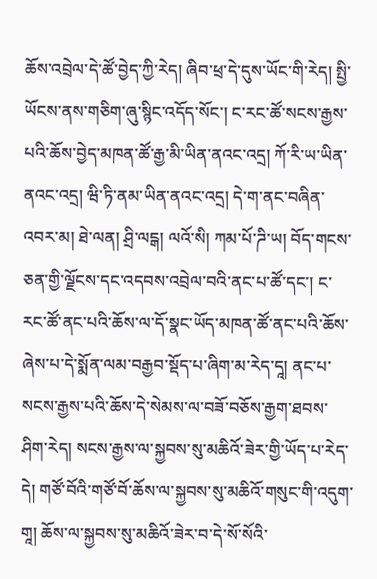ཆོས་འབྲེལ་དེ་ཚོ་བྱེད་ཀྱི་རེད། ཞིབ་ཕྲ་དེ་དུས་ཡོང་གི་རེད། སྤྱི་ཡོངས་ནས་གཅིག་ཞུ་སྙིང་འདོད་སོང་། ང་རང་ཚོ་སངས་རྒྱས་པའི་ཆོས་བྱེད་མཁན་ཚོ་རྒྱ་མི་ཡིན་ནའང་འདྲ། ཀོ་རི་ཡ་ཡིན་ནའང་འདྲ། ཝི་ཏི་ནམ་ཡིན་ནའང་འདྲ། དེ་ག་ནང་བཞིན་འབར་མ། ཐེ་ལན། ཤྲི་ལངྒ། ལའོ་སི། ཀམ་པོ་ཌི་ཡ། བོད་གངས་ཅན་གྱི་ལྗོངས་དང་འདབས་འབྲེལ་བའི་ནང་པ་ཚོ་དང་། ང་རང་ཚོ་ནང་པའི་ཆོས་ལ་དོ་སྣང་ཡོད་མཁན་ཚོ་ནང་པའི་ཆོས་ཞེས་པ་དེ་སྨོན་ལམ་བརྒྱབ་སྡོད་པ་ཞིག་མ་རེད་དཱ། ནང་པ་སངས་རྒྱས་པའི་ཆོས་དེ་སེམས་ལ་བཟོ་བཅོས་རྒྱག་ཐབས་ཤིག་རེད། སངས་རྒྱས་ལ་སྐྱབས་སུ་མཆིའོ་ཟེར་གྱི་ཡོད་པ་རེད་དེ། གཙོ་བོའི་གཙོ་བོ་ཆོས་ལ་སྐྱབས་སུ་མཆིའོ་གསུང་གི་འདུག་གཱ། ཆོས་ལ་སྐྱབས་སུ་མཆིའོ་ཟེར་བ་དེ་སོ་སོའི་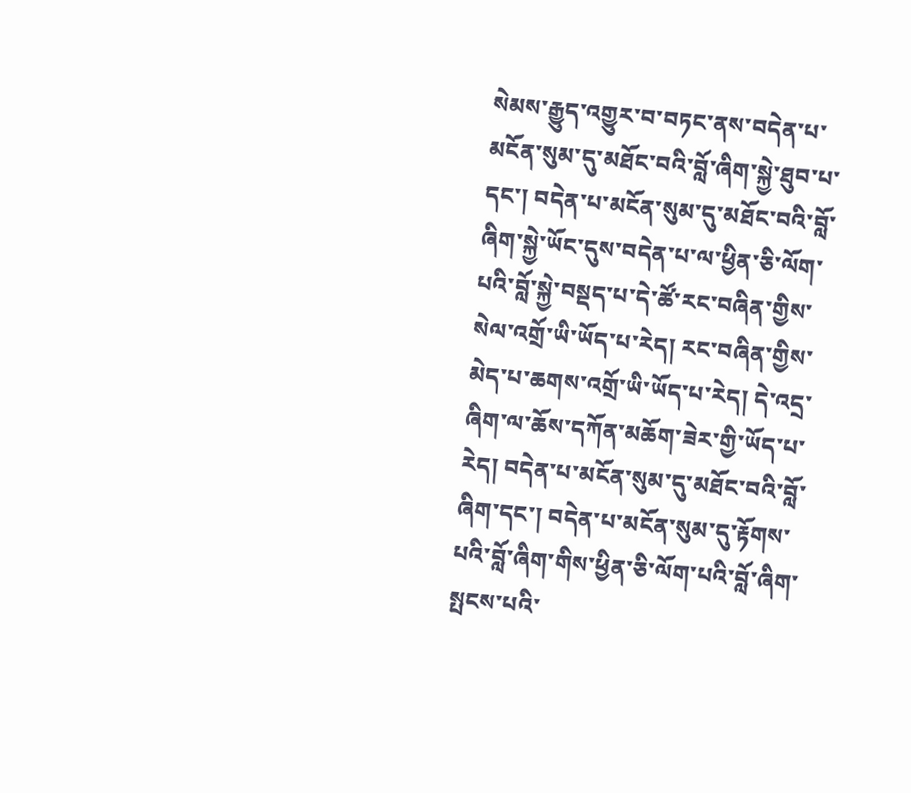སེམས་རྒྱུད་འགྱུར་བ་བཏང་ནས་བདེན་པ་མངོན་སུམ་དུ་མཐོང་བའི་བློ་ཞིག་སྐྱེ་ཐུབ་པ་དང་། བདེན་པ་མངོན་སུམ་དུ་མཐོང་བའི་བློ་ཞིག་སྐྱེ་ཡོང་དུས་བདེན་པ་ལ་ཕྱིན་ཅི་ལོག་པའི་བློ་སྐྱེ་བསྡད་པ་དེ་ཚོ་རང་བཞིན་གྱིས་སེལ་འགྲོ་ཡི་ཡོད་པ་རེད། རང་བཞིན་གྱིས་མེད་པ་ཆགས་འགྲོ་ཡི་ཡོད་པ་རེད། དེ་འདྲ་ཞིག་ལ་ཆོས་དཀོན་མཆོག་ཟེར་གྱི་ཡོད་པ་རེད། བདེན་པ་མངོན་སུམ་དུ་མཐོང་བའི་བློ་ཞིག་དང་། བདེན་པ་མངོན་སུམ་དུ་རྟོགས་པའི་བློ་ཞིག་གིས་ཕྱིན་ཅི་ལོག་པའི་བློ་ཞིག་སྤངས་པའི་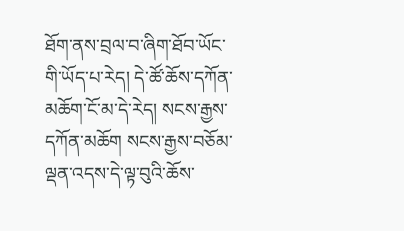ཐོག་ནས་བྲལ་བ་ཞིག་ཐོབ་ཡོང་གི་ཡོད་པ་རེད། དེ་ཚོ་ཆོས་དཀོན་མཆོག་ངོ་མ་དེ་རེད། སངས་རྒྱས་དཀོན་མཆོག སངས་རྒྱས་བཅོམ་ལྡན་འདས་དེ་ལྟ་བུའི་ཆོས་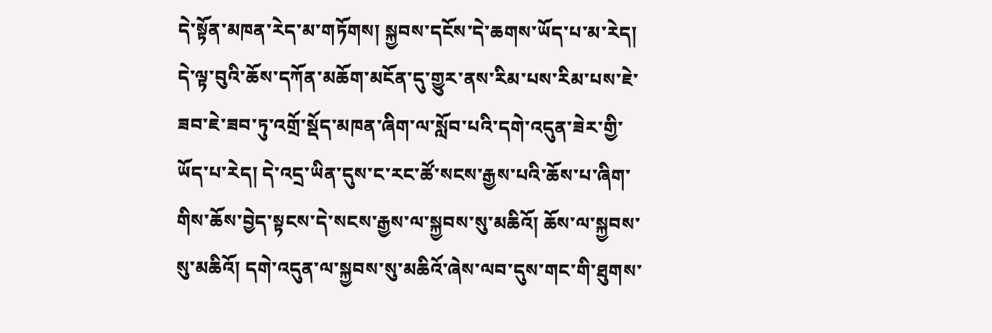དེ་སྟོན་མཁན་རེད་མ་གཏོགས། སྐྱབས་དངོས་དེ་ཆགས་ཡོད་པ་མ་རེད། དེ་ལྟ་བུའི་ཆོས་དཀོན་མཆོག་མངོན་དུ་གྱུར་ནས་རིམ་པས་རིམ་པས་ཇེ་ཟབ་ཇེ་ཟབ་ཏུ་འགྲོ་སྡོད་མཁན་ཞིག་ལ་སློབ་པའི་དགེ་འདུན་ཟེར་གྱི་ཡོད་པ་རེད། དེ་འདྲ་ཡིན་དུས་ང་རང་ཚོ་སངས་རྒྱས་པའི་ཆོས་པ་ཞིག་གིས་ཆོས་བྱེད་སྟངས་དེ་སངས་རྒྱས་ལ་སྐྱབས་སུ་མཆིའོ། ཆོས་ལ་སྐྱབས་སུ་མཆིའོ། དགེ་འདུན་ལ་སྐྱབས་སུ་མཆིའོ་ཞེས་ལབ་དུས་གང་གི་ཐུགས་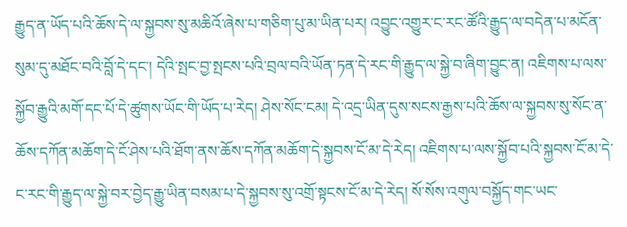རྒྱུད་ན་ཡོད་པའི་ཆོས་དེ་ལ་སྐྱབས་སུ་མཆིའོ་ཞེས་པ་གཅིག་པུ་མ་ཡིན་པར། འབྱུང་འགྱུར་ང་རང་ཚོའི་རྒྱུད་ལ་བདེན་པ་མངོན་སུམ་དུ་མཐོང་བའི་བློ་དེ་དང་། དེའི་སྤང་བྱ་སྤངས་པའི་བྲལ་བའི་ཡོན་ཏན་དེ་རང་གི་རྒྱུད་ལ་སྐྱེ་བ་ཞིག་བྱུང་ན། འཇིགས་པ་ལས་སྐྱོབ་རྒྱུའི་མགོ་དང་པོ་དེ་ཚུགས་ཡོང་གི་ཡོད་པ་རེད། ཤེས་སོང་ངམ། དེ་འདྲ་ཡིན་དུས་སངས་རྒྱས་པའི་ཆོས་ལ་སྐྱབས་སུ་སོང་ན་ཆོས་དཀོན་མཆོག་དེ་ངོ་ཤེས་པའི་ཐོག་ནས་ཆོས་དཀོན་མཆོག་དེ་སྐྱབས་ངོ་མ་དེ་རེད། འཇིགས་པ་ལས་སྐྱོབ་པའི་སྐྱབས་ངོ་མ་དེ་ང་རང་གི་རྒྱུད་ལ་སྐྱེ་བར་བྱེད་རྒྱུ་ཡིན་བསམ་པ་དེ་སྐྱབས་སུ་འགྲོ་སྟངས་ངོ་མ་དེ་རེད། སོ་སོས་འགུལ་བསྐྱོད་གང་ཡང་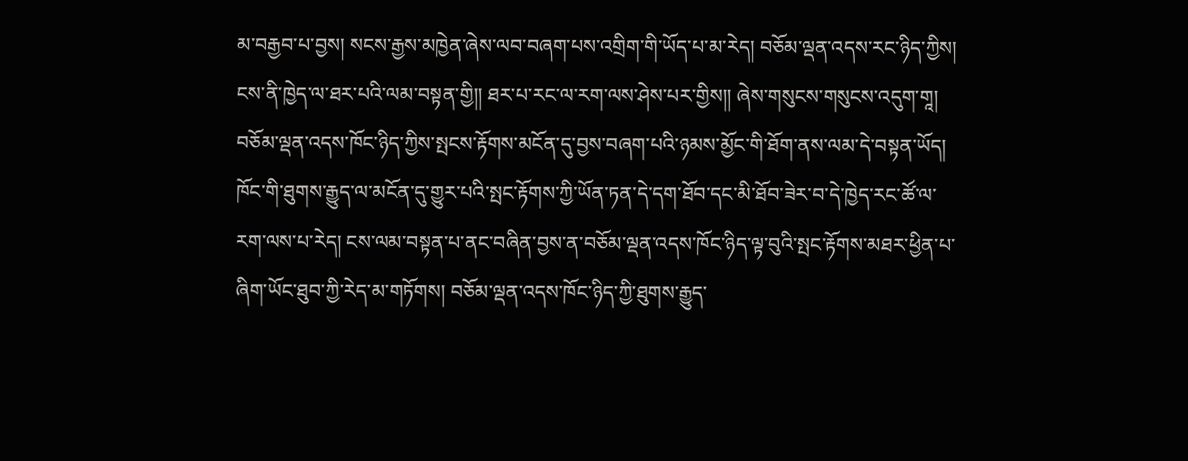མ་བརྒྱབ་པ་བྱས། སངས་རྒྱས་མཁྱེན་ཞེས་ལབ་བཞག་པས་འགྲིག་གི་ཡོད་པ་མ་རེད། བཅོམ་ལྡན་འདས་རང་ཉིད་ཀྱིས། ངས་ནི་ཁྱེད་ལ་ཐར་པའི་ལམ་བསྟན་གྱི།། ཐར་པ་རང་ལ་རག་ལས་ཤེས་པར་གྱིས།། ཞེས་གསུངས་གསུངས་འདུག་གཱ། བཅོམ་ལྡན་འདས་ཁོང་ཉིད་ཀྱིས་སྤངས་རྟོགས་མངོན་དུ་བྱས་བཞག་པའི་ཉམས་མྱོང་གི་ཐོག་ནས་ལམ་དེ་བསྟན་ཡོད། ཁོང་གི་ཐུགས་རྒྱུད་ལ་མངོན་དུ་གྱུར་པའི་སྤང་རྟོགས་ཀྱི་ཡོན་ཏན་དེ་དག་ཐོབ་དང་མི་ཐོབ་ཟེར་བ་དེ་ཁྱེད་རང་ཚོ་ལ་རག་ལས་པ་རེད། ངས་ལམ་བསྟན་པ་ནང་བཞིན་བྱས་ན་བཅོམ་ལྡན་འདས་ཁོང་ཉིད་ལྟ་བུའི་སྤང་རྟོགས་མཐར་ཕྱིན་པ་ཞིག་ཡོང་ཐུབ་ཀྱི་རེད་མ་གཏོགས། བཅོམ་ལྡན་འདས་ཁོང་ཉིད་ཀྱི་ཐུགས་རྒྱུད་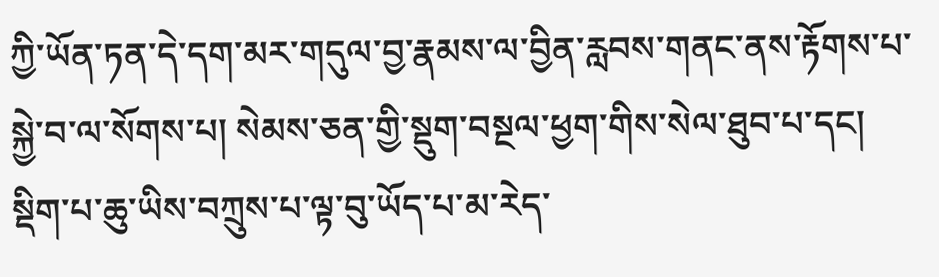ཀྱི་ཡོན་ཏན་དེ་དག་མར་གདུལ་བྱ་རྣམས་ལ་བྱིན་རླབས་གནང་ནས་རྟོགས་པ་སྐྱེ་བ་ལ་སོགས་པ། སེམས་ཅན་གྱི་སྡུག་བསྔལ་ཕྱག་གིས་སེལ་ཐུབ་པ་དང། སྡིག་པ་ཆུ་ཡིས་བཀྲུས་པ་ལྟ་བུ་ཡོད་པ་མ་རེད་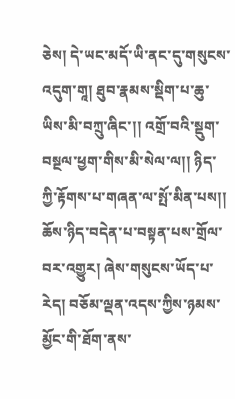ཅེས། དེ་ཡང་མདོ་ཡི་ནང་དུ་གསུངས་འདུག་གཱ། ཐུབ་རྣམས་སྡིག་པ་ཆུ་ཡིས་མི་བཀྲུ་ཞིང་།། འགྲོ་བའི་སྡུག་བསྔལ་ཕྱག་གིས་མི་སེལ་ལ།། ཉིད་ཀྱི་རྟོགས་པ་གཞན་ལ་སྤོ་མིན་པས།། ཆོས་ཉིད་བདེན་པ་བསྟན་པས་གྲོལ་བར་འགྱུར། ཞེས་གསུངས་ཡོད་པ་རེད། བཅོམ་ལྡན་འདས་ཀྱིས་ཉམས་མྱོང་གི་ཐོག་ནས་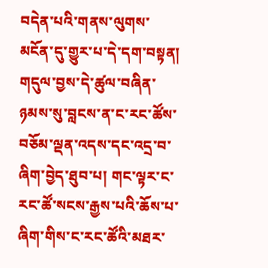བདེན་པའི་གནས་ལུགས་མངོན་དུ་གྱུར་པ་དེ་དག་བསྟན། གདུལ་བྱས་དེ་ཚུལ་བཞིན་ཉམས་སུ་བླངས་ན་ང་རང་ཚོས་བཅོམ་ལྡན་འདས་དང་འདྲ་བ་ཞིག་བྱེད་ཐུབ་པ། གང་ལྟར་ང་རང་ཚོ་སངས་རྒྱས་པའི་ཆོས་པ་ཞིག་གིས་ང་རང་ཚོའི་མཐར་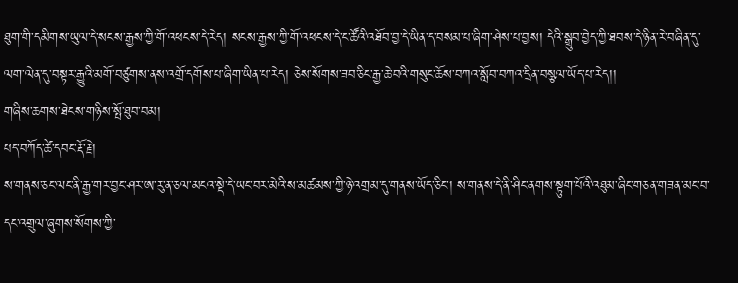ཐུག་གི་དམིགས་ཡུལ་དེ་སངས་རྒྱས་ཀྱི་གོ་འཕངས་དེ་རེད། སངས་རྒྱས་ཀྱི་གོ་འཕངས་དེ་ང་ཚོའི་འཐོབ་བྱ་དེ་ཡིན་ད་བསམ་པ་ཞིག་ཤེས་པ་བྱས། དེའི་སྒྲུབ་བྱེད་ཀྱི་ཐབས་དེ་ཉིན་རེ་བཞིན་དུ་ལག་ལེན་དུ་བསྟར་རྒྱུའི་མགོ་བཙུགས་ནས་འགྲོ་དགོས་པ་ཞིག་ཡིན་པ་རེད། ཅེས་སོགས་ཟབ་ཅིང་རྒྱ་ཆེ་བའི་གསུང་ཆོས་བཀའ་སློབ་བཀའ་དྲིན་བསྩལ་ཡོད་པ་རེད།།
གཞིས་ཆགས་ཐེངས་གཉིས་སྤོ་ཐུབ་བམ།
པད་བཀོད་ཚེ་དབང་རྡོ་རྗེ།
ས་གནས་ཅང་ལང་ནི་རྒྱ་གར་བྱང་ཤར་ཨ་རུ་ན་ཅལ་མངའ་སྡེ་དེ་ཡང་བར་མེའི་ས་མཚམས་ཀྱི་ཉེ་འགྲམ་དུ་གནས་ཡོད་ཅིང་། ས་གནས་དེ་ནི་ཤིང་ནགས་སྟུག་པོའི་འཐུམ་ཞིང་གཅན་གཟན་མང་བ་དང་འགྲུལ་ཞུགས་སོགས་ཀྱི་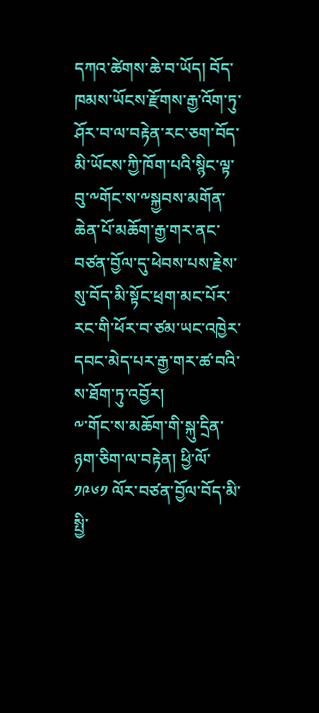དཀའ་ཚེགས་ཆེ་བ་ཡོད། བོད་ཁམས་ཡོངས་རྫོགས་རྒྱ་འོག་ཏུ་ཤོར་བ་ལ་བརྟེན་རང་ཅག་བོད་མི་ཡོངས་ཀྱི་ཁོག་པའི་སྙིང་ལྟ་བུ་༸གོང་ས་༸སྐྱབས་མགོན་ཆེན་པོ་མཆོག་རྒྱ་གར་ནང་བཙན་བྱོལ་དུ་ཕེབས་པས་རྗེས་སུ་བོད་མི་སྟོང་ཕྲག་མང་པོར་རང་གི་ཕོར་བ་ཙམ་ཡང་འཁྱེར་དབང་མེད་པར་རྒྱ་གར་ཚ་བའི་ས་ཐོག་ཏུ་འབྱོར།
༸་གོང་ས་མཆོག་གི་སྐུ་དྲིན་ཉག་ཅིག་ལ་བརྟེན། ཕྱི་ལོ་༡༩༦༡ ལོར་བཙན་བྱོལ་བོད་མི་སྤྱི་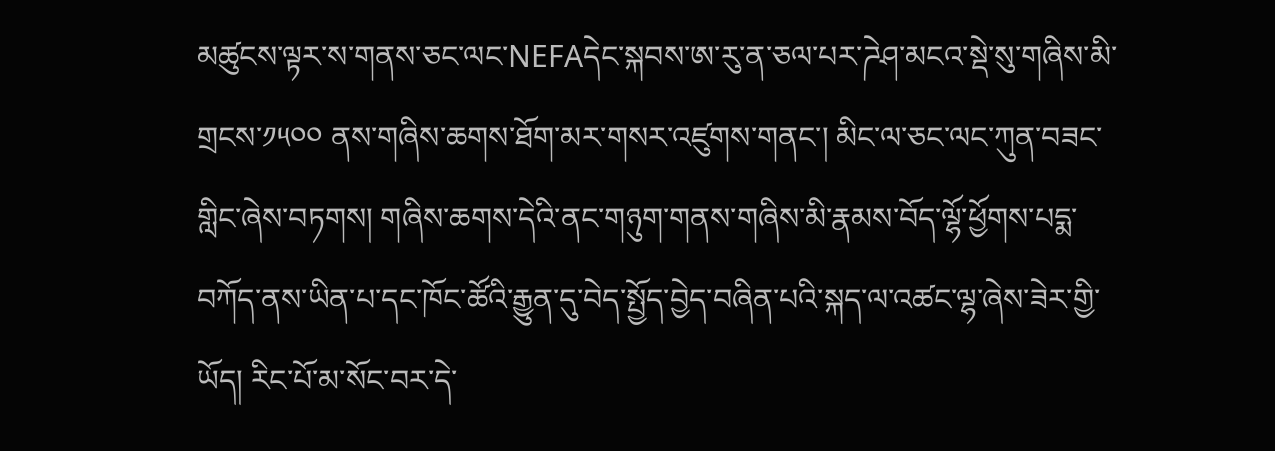མཚུངས་ལྟར་ས་གནས་ཅང་ལང་NEFAདེང་སྐབས་ཨ་རུ་ན་ཅལ་པར་ཌེཤ་མངའ་སྡེ་སུ་གཞིས་མི་གྲངས་༡༥༠༠ ནས་གཞིས་ཆགས་ཐོག་མར་གསར་འཛུགས་གནང་། མིང་ལ་ཅང་ལང་ཀུན་བཟང་གླིང་ཞེས་བཏགས། གཞིས་ཆགས་དེའི་ནང་གཉུག་གནས་གཞིས་མི་རྣམས་བོད་ལྷོ་ཕྱོགས་པདྨ་བཀོད་ནས་ཡིན་པ་དང་ཁོང་ཚོའི་རྒྱུན་དུ་བེད་སྤྱོད་བྱེད་བཞིན་པའི་སྐད་ལ་འཚང་ལྷ་ཞེས་ཟེར་གྱི་ཡོད། རིང་པོ་མ་སོང་བར་དེ་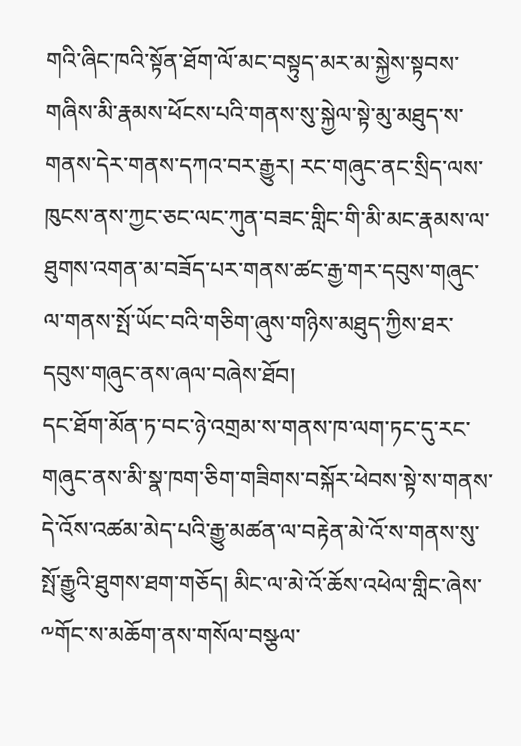གའི་ཞིང་ཁའི་སྟོན་ཐོག་ལོ་མང་བསྟུད་མར་མ་སྐྱེས་སྟབས་གཞིས་མི་རྣམས་ཕོངས་པའི་གནས་སུ་སྐྱེལ་སྟེ་མུ་མཐུད་ས་གནས་དེར་གནས་དཀའ་བར་རྒྱུར། རང་གཞུང་ནང་སྲིད་ལས་ཁུངས་ནས་ཀྱང་ཅང་ལང་ཀུན་བཟང་གླིང་གི་མི་མང་རྣམས་ལ་ཐུགས་འགན་མ་བཟོད་པར་གནས་ཚང་རྒྱ་གར་དབུས་གཞུང་ལ་གནས་སྤོ་ཡོང་བའི་གཅིག་ཞུས་གཉིས་མཐུད་ཀྱིས་ཐར་དབུས་གཞུང་ནས་ཞལ་བཞེས་ཐོབ།
དང་ཐོག་མོན་ཏ་བང་ཉེ་འགྲམ་ས་གནས་ཁ་ལག་ཏང་དུ་རང་གཞུང་ནས་མི་སྣ་ཁག་ཅིག་གཟིགས་བསྐོར་ཕེབས་སྟེ་ས་གནས་དེ་འོས་འཚམ་མེད་པའི་རྒྱུ་མཚན་ལ་བརྟེན་མེ་འོ་ས་གནས་སུ་སྤོ་རྒྱུའི་ཐུགས་ཐག་གཅོད། མིང་ལ་མེ་འོ་ཆོས་འཕེལ་གླིང་ཞེས་༸གོང་ས་མཆོག་ནས་གསོལ་བསྩལ་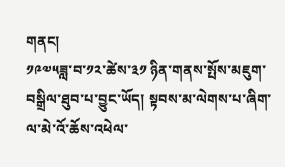གནང།
༡༩༧༥ཟླ་བ་༡༢་ཚེས་༣༡ ཉིན་གནས་སྤོས་མཇུག་བསྒྲིལ་ཐུབ་པ་བྱུང་ཡོད། སྟབས་མ་ལེགས་པ་ཞིག་ལ་མེ་འོ་ཆོས་འཕེལ་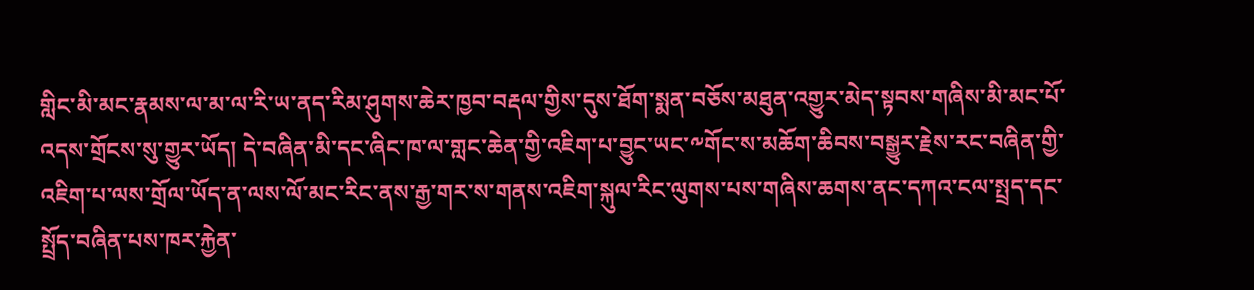གླིང་མི་མང་རྣམས་ལ་མ་ལ་རི་ཡ་ནད་རིམ་ཤུགས་ཆེར་ཁྱབ་བརྡལ་གྱིས་དུས་ཐོག་སྨན་བཅོས་མཐུན་འགྱུར་མེད་སྟབས་གཞིས་མི་མང་པོ་འདས་གྲོངས་སུ་གྱུར་ཡོད། དེ་བཞིན་མི་དང་ཞིང་ཁ་ལ་གླང་ཆེན་གྱི་འཇིག་པ་བྱུང་ཡང་༸གོང་ས་མཆོག་ཆིབས་བསྒྱུར་རྗེས་རང་བཞིན་གྱི་འཇིག་པ་ལས་གྲོལ་ཡོད་ན་ལས་ལོ་མང་རིང་ནས་རྒྱ་གར་ས་གནས་འཇིག་སྐུལ་རིང་ལུགས་པས་གཞིས་ཆགས་ནང་དཀའ་ངལ་སྤྲད་དང་སྤྲོད་བཞིན་པས་ཁར་རྐྱེན་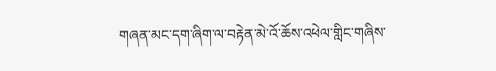གཞན་མང་དག་ཞིག་ལ་བརྟེན་མེ་འོ་ཆོས་འཕེལ་གླིང་གཞིས་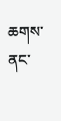ཆགས་ནང་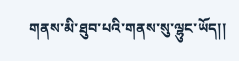གནས་མི་ཐུབ་པའི་གནས་སུ་ལྷུང་ཡོད།།